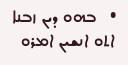•   ܒܗܘ ܕܝܢ ܙܒܢܐ ܐܬܘ ܐܢܫܝܢ ܐܡܪܘ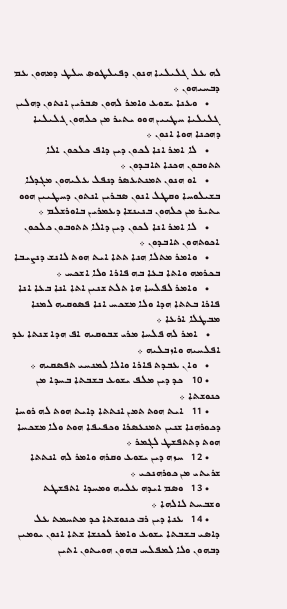ܠܗ ܥܠ ܓܠܝܠܝܐ ܗܢܘܢ ܕܦܝܠܛܘܤ ܚܠܛ ܕܡܗܘܢ ܥܡ ܕܒܚܝܗܘܢ ܀
    •   ܘܥܢܐ ܝܫܘܥ ܘܐܡܪ ܠܗܘܢ ܤܒܪܝܢ ܐܢܬܘܢ ܕܗܠܝܢ ܓܠܝܠܝܐ ܚܛܝܝܢ ܗܘܘ ܝܬܝܪ ܡܢ ܟܠܗܘܢ ܓܠܝܠܝܐ ܕܗܟܢܐ ܗܘܐ ܐܢܘܢ ܀
    •   ܠܐ ܐܡܪ ܐܢܐ ܠܟܘܢ ܕܝܢ ܕܐܦ ܟܠܟܘܢ ܐܠܐ ܬܬܘܒܘܢ ܗܟܢܐ ܬܐܒܕܘܢ ܀
    •   ܐܘ ܗܢܘܢ ܬܡܢܬܥܤܪ ܕܢܦܠ ܥܠܝܗܘܢ ܡܓܕܠܐ ܒܫܝܠܘܚܐ ܘܩܛܠ ܐܢܘܢ ܤܒܪܝܢ ܐܢܬܘܢ ܕܚܛܝܝܢ ܗܘܘ ܝܬܝܪ ܡܢ ܟܠܗܘܢ ܒܢܝܢܫܐ ܕܥܡܪܝܢ ܒܐܘܪܫܠܡ ܀
    •   ܠܐ ܐܡܪ ܐܢܐ ܠܟܘܢ ܕܝܢ ܕܐܠܐ ܬܬܘܒܘܢ ܟܠܟܘܢ ܐܟܘܬܗܘܢ ܬܐܒܕܘܢ ܀
    •   ܘܐܡܪ ܡܬܠܐ ܗܢܐ ܬܬܐ ܐܝܬ ܗܘܬ ܠܐܢܫ ܕܢܨܝܒܐ ܒܟܪܡܗ ܘܐܬܐ ܒܥܐ ܒܗ ܦܐܪܐ ܘܠܐ ܐܫܟܚ ܀
    •   ܘܐܡܪ ܠܦܠܚܐ ܗܐ ܬܠܬ ܫܢܝܢ ܐܬܐ ܐܢܐ ܒܥܐ ܐܢܐ ܦܐܪܐ ܒܬܬܐ ܗܕܐ ܘܠܐ ܡܫܟܚ ܐܢܐ ܦܤܘܩܝܗ ܠܡܢܐ ܡܒܛܠܐ ܐܪܥܐ ܀
    •   ܐܡܪ ܠܗ ܦܠܚܐ ܡܪܝ ܫܒܘܩܝܗ ܐܦ ܗܕܐ ܫܢܬܐ ܥܕ ܐܦܠܚܝܗ ܘܐܙܒܠܝܗ ܀
    •   ܘܐܢ ܥܒܕܬ ܦܐܪܐ ܘܐܠܐ ܠܡܢܚܝ ܬܦܤܩܝܗ ܀
    • 10   ܟܕ ܕܝܢ ܡܠܦ ܝܫܘܥ ܒܫܒܬܐ ܒܚܕܐ ܡܢ ܟܢܘܫܬܐ ܀
    • 11   ܐܝܬ ܗܘܬ ܬܡܢ ܐܢܬܬܐ ܕܐܝܬ ܗܘܬ ܠܗ ܪܘܚܐ ܕܟܘܪܗܢܐ ܫܢܝܢ ܬܡܢܥܤܪܐ ܘܟܦܝܦܐ ܗܘܬ ܘܠܐ ܡܫܟܚܐ ܗܘܬ ܕܬܬܦܫܛ ܠܓܡܪ ܀
    • 12   ܚܙܗ ܕܝܢ ܝܫܘܥ ܘܩܪܗ ܘܐܡܪ ܠܗ ܐܢܬܬܐ ܫܪܝܬܝ ܡܢ ܟܘܪܗܢܟܝ ܀
    • 13   ܘܤܡ ܐܝܕܗ ܥܠܝܗ ܘܡܚܕܐ ܐܬܦܫܛܬ ܘܫܒܚܬ ܠܐܠܗܐ ܀
    • 14   ܥܢܐ ܕܝܢ ܪܒ ܟܢܘܫܬܐ ܟܕ ܡܬܚܡܬ ܥܠ ܕܐܤܝ ܒܫܒܬܐ ܝܫܘܥ ܘܐܡܪ ܠܟܢܫܐ ܫܬܐ ܐܢܘܢ ܝܘܡܝܢ ܕܒܗܘܢ ܘܠܐ ܠܡܦܠܚ ܒܗܘܢ ܗܘܝܬܘܢ ܐܬܝܢ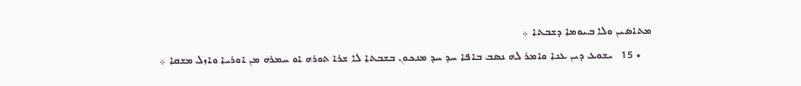ܡܬܐܤܝܢ ܘܠܐ ܒܝܘܡܐ ܕܫܒܬܐ ܀
    • 15   ܝܫܘܥ ܕܝܢ ܥܢܐ ܘܐܡܪ ܠܗ ܢܤܒ ܒܐܦܐ ܚܕ ܚܕ ܡܢܟܘܢ ܒܫܒܬܐ ܠܐ ܫܪܐ ܬܘܪܗ ܐܘ ܚܡܪܗ ܡܢ ܐܘܪܝܐ ܘܐܙܠ ܡܫܩܐ ܀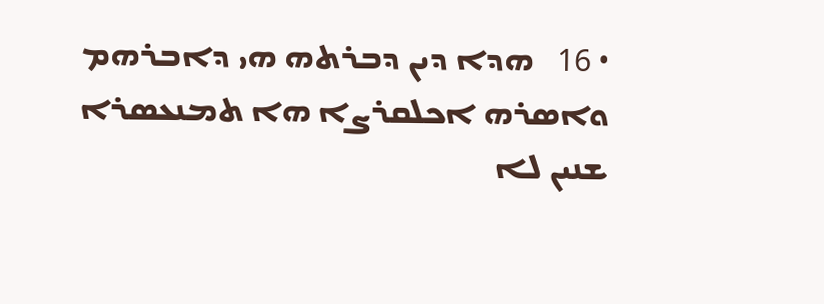• 16   ܗܕܐ ܕܝܢ ܕܒܪܬܗ ܗܝ ܕܐܒܪܗܡ ܘܐܤܪܗ ܐܟܠܩܪܨܐ ܗܐ ܬܡܢܥܤܪܐ ܫܢܝܢ ܠܐ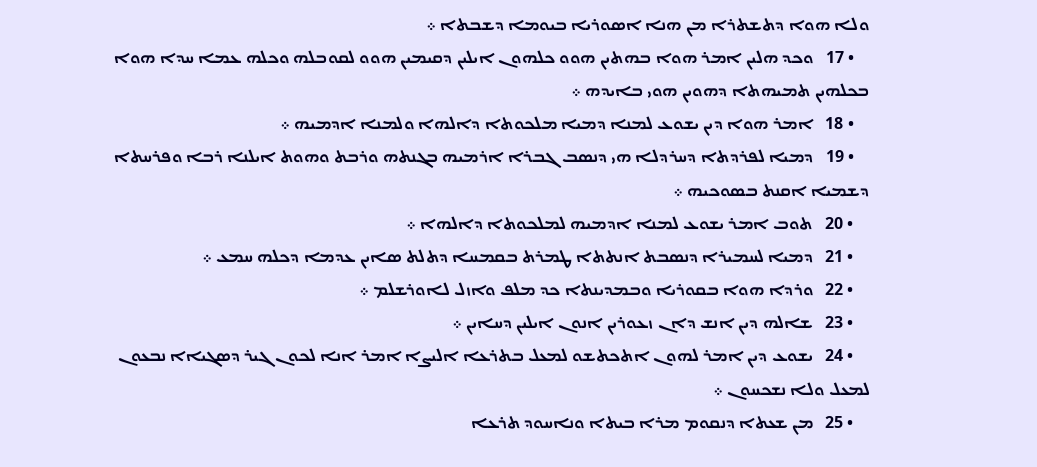ܘܠܐ ܗܘܐ ܕܬܫܬܪܐ ܡܢ ܗܢܐ ܐܤܘܪܝܐ ܒܝܘܡܐ ܕܫܒܬܐ ܀
    • 17   ܘܟܕ ܗܠܝܢ ܐܡܪ ܗܘܐ ܒܗܬܝܢ ܗܘܘ ܟܠܗܘܢ ܐܝܠܝܢ ܕܩܝܡܝܢ ܗܘܘ ܠܩܘܒܠܗ ܘܟܠܗ ܥܡܐ ܚܕܐ ܗܘܐ ܒܟܠܗܝܢ ܬܡܝܗܬܐ ܕܗܘܝܢ ܗܘܝ ܒܐܝܕܗ ܀
    • 18   ܐܡܪ ܗܘܐ ܕܝܢ ܝܫܘܥ ܠܡܢܐ ܕܡܝܐ ܡܠܟܘܬܐ ܕܐܠܗܐ ܘܠܡܢܐ ܐܕܡܝܗ ܀
    • 19   ܕܡܝܐ ܠܦܪܕܬܐ ܕܚܪܕܠܐ ܗܝ ܕܢܤܒ ܓܒܪܐ ܐܪܡܝܗ ܒܓܢܬܗ ܘܪܒܬ ܘܗܘܬ ܐܝܠܢܐ ܪܒܐ ܘܦܪܚܬܐ ܕܫܡܝܐ ܐܩܢܬ ܒܤܘܟܝܗ ܀
    • 20   ܬܘܒ ܐܡܪ ܝܫܘܥ ܠܡܢܐ ܐܕܡܝܗ ܠܡܠܟܘܬܐ ܕܐܠܗܐ ܀
    • 21   ܕܡܝܐ ܠܚܡܝܪܐ ܕܢܤܒܬ ܐܢܬܬܐ ܛܡܪܬ ܒܩܡܚܐ ܕܬܠܬ ܤܐܝܢ ܥܕܡܐ ܕܟܠܗ ܚܡܥ ܀
    • 22   ܘܪܕܐ ܗܘܐ ܒܩܘܪܝܐ ܘܒܡܕܝܢܬܐ ܟܕ ܡܠܦ ܘܐܙܠ ܠܐܘܪܫܠܡ ܀
    • 23   ܫܐܠܗ ܕܝܢ ܐܢܫ ܕܐܢ ܙܥܘܪܝܢ ܐܢܘܢ ܐܝܠܝܢ ܕܚܐܝܢ ܀
    • 24   ܝܫܘܥ ܕܝܢ ܐܡܪ ܠܗܘܢ ܐܬܟܬܫܘ ܠܡܥܠ ܒܬܪܥܐ ܐܠܝܨܐ ܐܡܪ ܐܢܐ ܠܟܘܢ ܓܝܪ ܕܤܓܝܐܐ ܢܒܥܘܢ ܠܡܥܠ ܘܠܐ ܢܫܟܚܘܢ ܀
    • 25   ܡܢ ܫܥܬܐ ܕܢܩܘܡ ܡܪܐ ܒܝܬܐ ܘܢܐܚܘܕ ܬܪܥܐ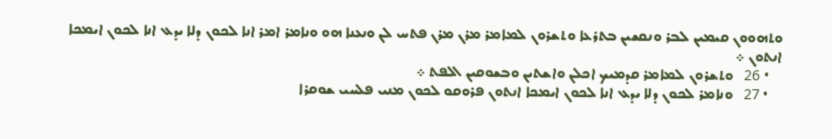ܘܬܗܘܘܢ ܩܝܡܝܢ ܠܒܪ ܘܢܩܫܝܢ ܒܬܪܥܐ ܘܬܫܪܘܢ ܠܡܐܡܪ ܡܪܢ ܡܪܢ ܦܬܚ ܠܢ ܘܢܥܢܐ ܗܘ ܘܢܐܡܪ ܐܡܪ ܐܢܐ ܠܟܘܢ ܕܠܐ ܝܕܥ ܐܢܐ ܠܟܘܢ ܐܝܡܟܐ ܐܢܬܘܢ ܀
    • 26   ܘܬܫܪܘܢ ܠܡܐܡܪ ܩܕܡܝܟ ܐܟܠܢ ܘܐܫܬܝܢ ܘܒܫܘܩܝܢ ܐܠܦܬ ܀
    • 27   ܘܢܐܡܪ ܠܟܘܢ ܕܠܐ ܝܕܥ ܐܢܐ ܠܟܘܢ ܐܝܡܟܐ ܐܢܬܘܢ ܦܪܘܩܘ ܠܟܘܢ ܡܢܝ ܦܠܚܝ ܫܘܩܪܐ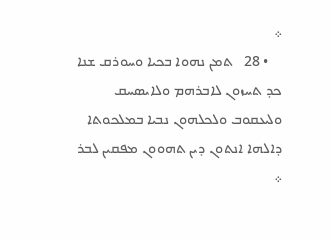܀
    • 28   ܬܡܢ ܢܗܘܐ ܒܟܝܐ ܘܚܘܪܩ ܫܢܐ ܟܕ ܬܚܙܘܢ ܠܐܒܪܗܡ ܘܠܐܝܤܚܩ ܘܠܝܥܩܘܒ ܘܠܟܠܗܘܢ ܢܒܝܐ ܒܡܠܟܘܬܐ ܕܐܠܗܐ ܐܢܬܘܢ ܕܝܢ ܬܗܘܘܢ ܡܦܩܝܢ ܠܒܪ ܀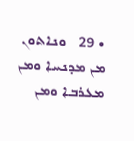• 29   ܘܢܐܬܘܢ ܡܢ ܡܕܢܚܐ ܘܡܢ ܡܥܪܒܐ ܘܡܢ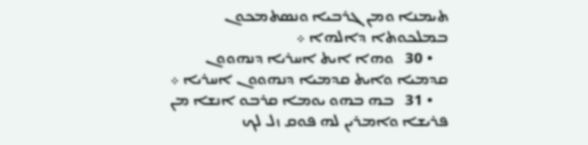ܬܝܡܢܐ ܘܡܢ ܓܪܒܝܐ ܘܢܤܬܡܟܘܢ ܒܡܠܟܘܬܐ ܕܐܠܗܐ ܀
    • 30   ܘܗܐ ܐܝܬ ܐܚܪܝܐ ܕܢܗܘܘܢ ܩܕܡܝܐ ܘܐܝܬ ܩܕܡܝܐ ܕܢܗܘܘܢ ܐܚܪܝܐ ܀
    • 31   ܒܗ ܒܗܘ ܝܘܡܐ ܩܪܒܘ ܐܢܫܐ ܡܢ ܦܪܝܫܐ ܘܐܡܪܝܢ ܠܗ ܦܘܩ ܙܠ ܠܟ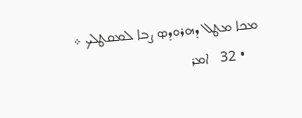ܡܟܐ ܡܛܠ ܕܗܪܘܕܤ ܨܒܐ ܠܡܩܛܠܟ ܀
    • 32   ܐܡܪ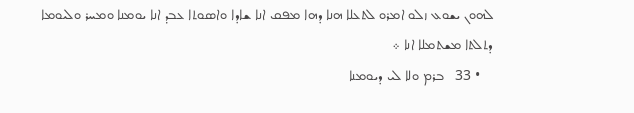ܠܗܘܢ ܝܫܘܥ ܙܠܘ ܐܡܪܘ ܠܬܥܠܐ ܗܢܐ ܕܗܐ ܡܦܩ ܐܢܐ ܫܐܕܐ ܘܐܤܘܬܐ ܥܒܕ ܐܢܐ ܝܘܡܢܐ ܘܡܚܪ ܘܠܝܘܡܐ ܕܬܠܬܐ ܡܫܬܡܠܐ ܐܢܐ ܀
    • 33   ܒܪܡ ܘܠܐ ܠܝ ܕܝܘܡܢܐ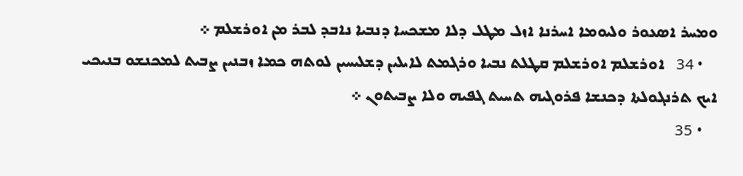ܘܡܚܪ ܐܤܥܘܪ ܘܠܝܘܡܐ ܐܚܪܢܐ ܐܙܠ ܡܛܠ ܕܠܐ ܡܫܟܚܐ ܕܢܒܝܐ ܢܐܒܕ ܠܒܪ ܡܢ ܐܘܪܫܠܡ ܀
    • 34   ܐܘܪܫܠܡ ܐܘܪܫܠܡ ܩܛܠܬ ܢܒܝܐ ܘܪܓܡܬ ܠܐܝܠܝܢ ܕܫܠܝܚܝܢ ܠܘܬܗ ܟܡܐ ܙܒܢܝܢ ܨܒܝܬ ܠܡܟܢܫܘ ܒܢܝܟܝ ܐܝܟ ܬܪܢܓܘܠܬܐ ܕܟܢܫܐ ܦܪܘܓܝܗ ܬܚܝܬ ܓܦܝܗ ܘܠܐ ܨܒܝܬܘܢ ܀
    • 35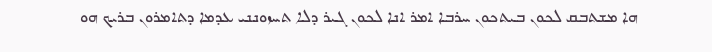ܗܐ ܡܫܬܒܩ ܠܟܘܢ ܒܝܬܟܘܢ ܚܪܒܐ ܐܡܪ ܐܢܐ ܠܟܘܢ ܓܝܪ ܕܠܐ ܬܚܙܘܢܢܝ ܥܕܡܐ ܕܬܐܡܪܘܢ ܒܪܝܟ ܗܘ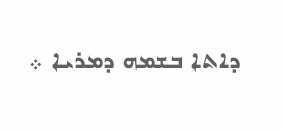ܕܐܬܐ ܒܫܡܗ ܕܡܪܝܐ ܀